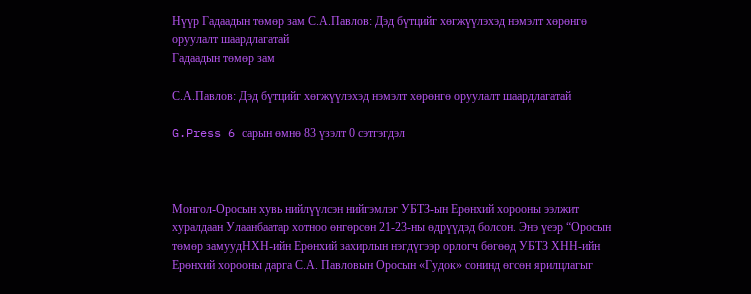Нүүр Гадаадын төмөр зам С.А.Павлов: Дэд бүтцийг хөгжүүлэхэд нэмэлт хөрөнгө оруулалт шаардлагатай
Гадаадын төмөр зам

С.А.Павлов: Дэд бүтцийг хөгжүүлэхэд нэмэлт хөрөнгө оруулалт шаардлагатай

G.Press 6 сарын өмнө 83 үзэлт 0 сэтгэгдэл



Монгол-Оросын хувь нийлүүлсэн нийгэмлэг УБТЗ-ын Ерөнхий хорооны ээлжит хуралдаан Улаанбаатар хотноо өнгөрсөн 21-23-ны өдрүүдэд болсон. Энэ үеэр “Оросын төмөр замуудНХН-ийн Ерөнхий захирлын нэгдүгээр орлогч бөгөөд УБТЗ ХНН-ийн Ерөнхий хорооны дарга С.А. Павловын Оросын «Гудок» сонинд өгсөн ярилцлагыг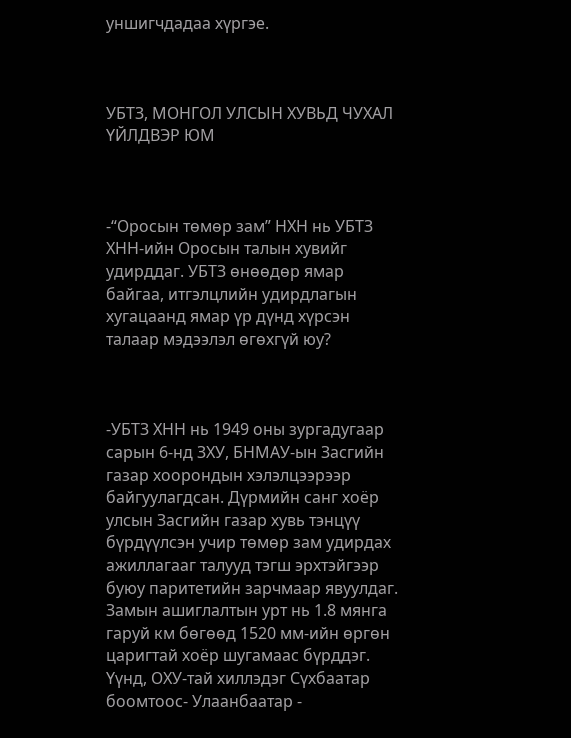уншигчдадаа хүргэе.



УБТЗ, МОНГОЛ УЛСЫН ХУВЬД ЧУХАЛ ҮЙЛДВЭР ЮМ



-“Оросын төмөр зам” НХН нь УБТЗ ХНН-ийн Оросын талын хувийг удирддаг. УБТЗ өнөөдөр ямар байгаа, итгэлцлийн удирдлагын хугацаанд ямар үр дүнд хүрсэн талаар мэдээлэл өгөхгүй юу?



-УБТЗ ХНН нь 1949 оны зургадугаар сарын 6-нд ЗХУ, БНМАУ-ын Засгийн газар хоорондын хэлэлцээрээр байгуулагдсан. Дүрмийн санг хоёр улсын Засгийн газар хувь тэнцүү бүрдүүлсэн учир төмөр зам удирдах ажиллагааг талууд тэгш эрхтэйгээр буюу паритетийн зарчмаар явуулдаг. Замын ашиглалтын урт нь 1.8 мянга гаруй км бөгөөд 1520 мм-ийн өргөн царигтай хоёр шугамаас бүрддэг. Үүнд, ОХУ-тай хиллэдэг Сүхбаатар боомтоос- Улаанбаатар -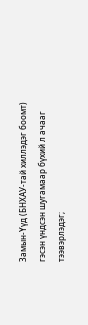Замын-Үүд (БНХАУ-тай хиллэдэг боомт) гэсэн үндсэн шугамаар бүхий л ачааг тээвэрлэдэг;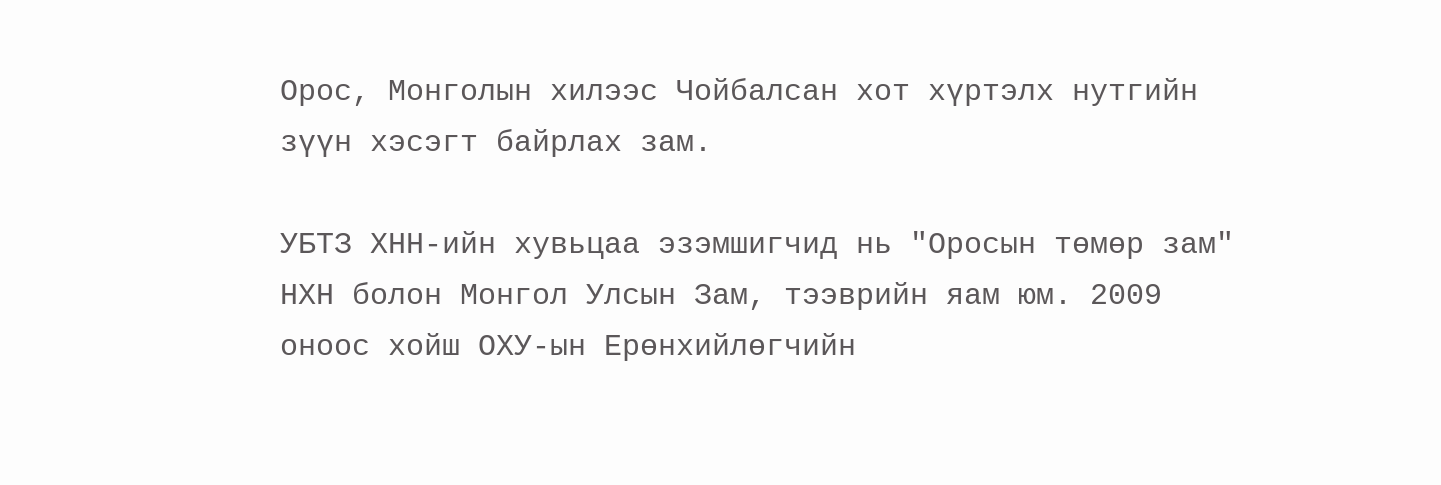Орос, Монголын хилээс Чойбалсан хот хүртэлх нутгийн зүүн хэсэгт байрлах зам.

УБТЗ ХНН-ийн хувьцаа эзэмшигчид нь "Оросын төмөр зам" НХН болон Монгол Улсын Зам, тээврийн яам юм. 2009 оноос хойш ОХУ-ын Ерөнхийлөгчийн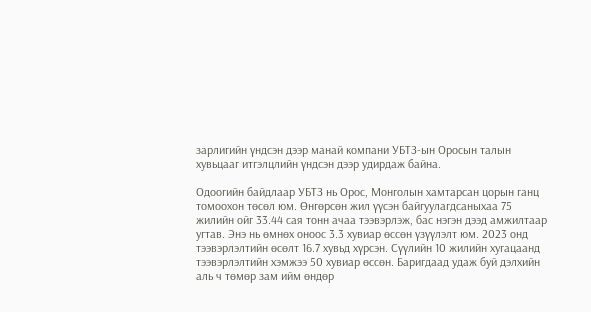зарлигийн үндсэн дээр манай компани УБТЗ-ын Оросын талын хувьцааг итгэлцлийн үндсэн дээр удирдаж байна.

Одоогийн байдлаар УБТЗ нь Орос, Монголын хамтарсан цорын ганц томоохон төсөл юм. Өнгөрсөн жил үүсэн байгуулагдсаныхаа 75 жилийн ойг 33.44 сая тонн ачаа тээвэрлэж, бас нэгэн дээд амжилтаар угтав. Энэ нь өмнөх оноос 3.3 хувиар өссөн үзүүлэлт юм. 2023 онд тээвэрлэлтийн өсөлт 16.7 хувьд хүрсэн. Сүүлийн 10 жилийн хугацаанд тээвэрлэлтийн хэмжээ 50 хувиар өссөн. Баригдаад удаж буй дэлхийн аль ч төмөр зам ийм өндөр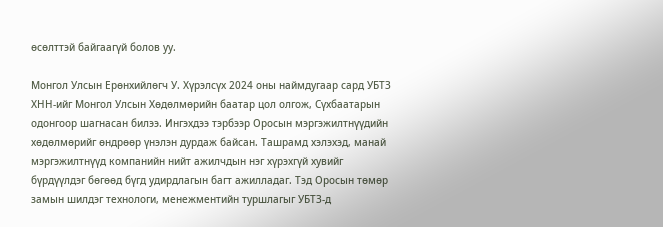өсөлттэй байгаагүй болов уу.

Монгол Улсын Ерөнхийлөгч У. Хүрэлсүх 2024 оны наймдугаар сард УБТЗ ХНН-ийг Монгол Улсын Хөдөлмөрийн баатар цол олгож, Сүхбаатарын одонгоор шагнасан билээ. Ингэхдээ тэрбээр Оросын мэргэжилтнүүдийн хөдөлмөрийг өндрөөр үнэлэн дурдаж байсан. Ташрамд хэлэхэд, манай мэргэжилтнүүд компанийн нийт ажилчдын нэг хүрэхгүй хувийг бүрдүүлдэг бөгөөд бүгд удирдлагын багт ажилладаг. Тэд Оросын төмөр замын шилдэг технологи, менежментийн туршлагыг УБТЗ-д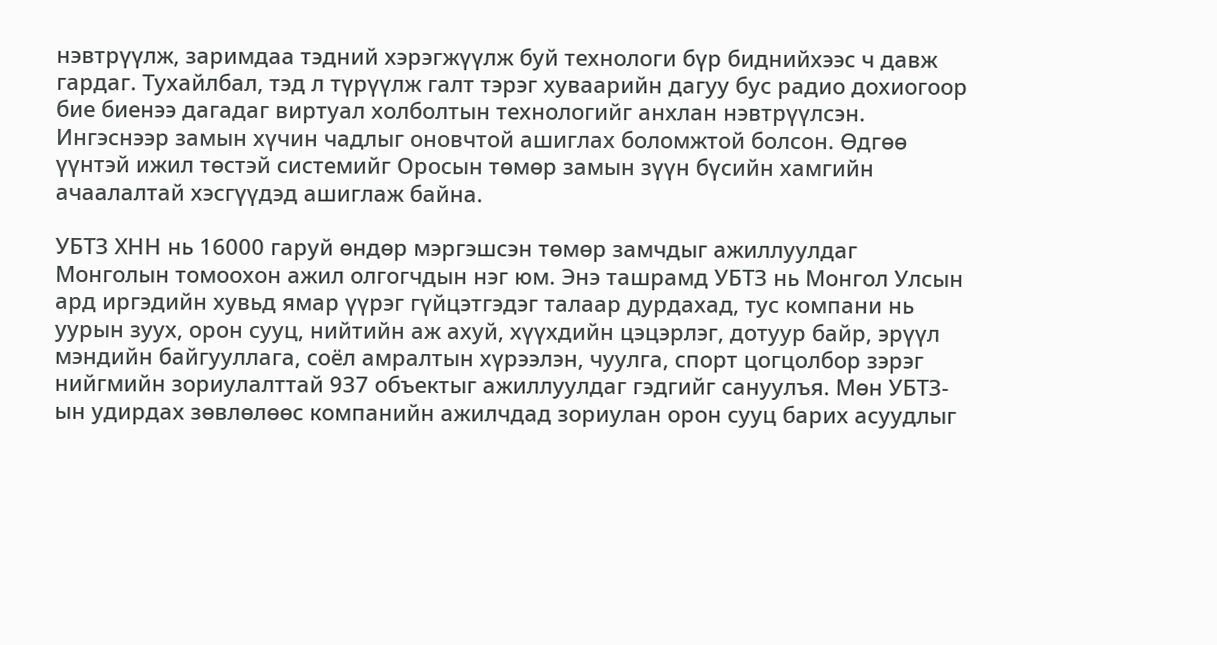нэвтрүүлж, заримдаа тэдний хэрэгжүүлж буй технологи бүр биднийхээс ч давж гардаг. Тухайлбал, тэд л түрүүлж галт тэрэг хуваарийн дагуу бус радио дохиогоор бие биенээ дагадаг виртуал холболтын технологийг анхлан нэвтрүүлсэн. Ингэснээр замын хүчин чадлыг оновчтой ашиглах боломжтой болсон. Өдгөө үүнтэй ижил төстэй системийг Оросын төмөр замын зүүн бүсийн хамгийн ачаалалтай хэсгүүдэд ашиглаж байна.

УБТЗ ХНН нь 16000 гаруй өндөр мэргэшсэн төмөр замчдыг ажиллуулдаг Монголын томоохон ажил олгогчдын нэг юм. Энэ ташрамд УБТЗ нь Монгол Улсын ард иргэдийн хувьд ямар үүрэг гүйцэтгэдэг талаар дурдахад, тус компани нь уурын зуух, орон сууц, нийтийн аж ахуй, хүүхдийн цэцэрлэг, дотуур байр, эрүүл мэндийн байгууллага, соёл амралтын хүрээлэн, чуулга, спорт цогцолбор зэрэг нийгмийн зориулалттай 937 объектыг ажиллуулдаг гэдгийг сануулъя. Мөн УБТЗ-ын удирдах зөвлөлөөс компанийн ажилчдад зориулан орон сууц барих асуудлыг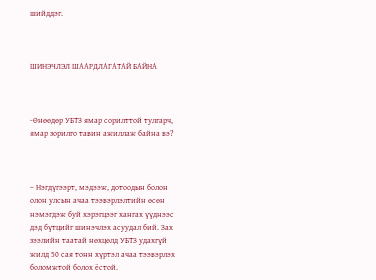шийддэг.



ШИНЭЧЛЭЛ ШААРДЛАГАТАЙ БАЙНА



-Өнөөдөр УБТЗ ямар сорилттой тулгарч, ямар зорилго тавин ажиллаж байна вэ?



– Нэгдүгээрт, мэдээж, дотоодын болон олон улсын ачаа тээвэрлэлтийн өсөн нэмэгдэж буй хэрэгцээг хангах үүднээс дэд бүтцийг шинэчлэх асуудал бий. Зах зээлийн таатай нөхцөлд УБТЗ удахгүй жилд 50 сая тонн хүртэл ачаа тээвэрлэх боломжтой болох ёстой.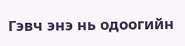Гэвч энэ нь одоогийн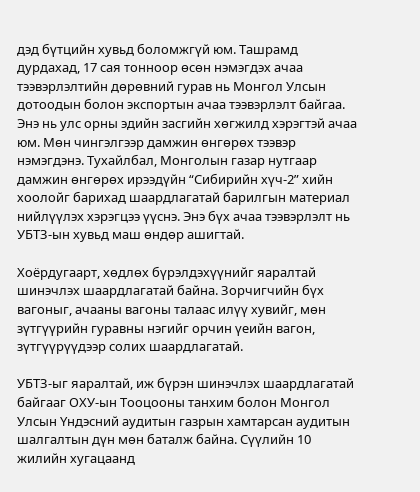дэд бүтцийн хувьд боломжгүй юм. Ташрамд дурдахад, 17 сая тонноор өсөн нэмэгдэх ачаа тээвэрлэлтийн дөрөвний гурав нь Монгол Улсын дотоодын болон экспортын ачаа тээвэрлэлт байгаа. Энэ нь улс орны эдийн засгийн хөгжилд хэрэгтэй ачаа юм. Мөн чингэлгээр дамжин өнгөрөх тээвэр нэмэгдэнэ. Тухайлбал, Монголын газар нутгаар дамжин өнгөрөх ирээдүйн “Сибирийн хүч-2” хийн хоолойг барихад шаардлагатай барилгын материал нийлүүлэх хэрэгцээ үүснэ. Энэ бүх ачаа тээвэрлэлт нь УБТЗ-ын хувьд маш өндөр ашигтай.

Хоёрдугаарт, хөдлөх бүрэлдэхүүнийг яаралтай шинэчлэх шаардлагатай байна. Зорчигчийн бүх вагоныг, ачааны вагоны талаас илүү хувийг, мөн зүтгүүрийн гуравны нэгийг орчин үеийн вагон, зүтгүүрүүдээр солих шаардлагатай.

УБТЗ-ыг яаралтай, иж бүрэн шинэчлэх шаардлагатай байгааг ОХУ-ын Тооцооны танхим болон Монгол Улсын Үндэсний аудитын газрын хамтарсан аудитын шалгалтын дүн мөн баталж байна. Сүүлийн 10 жилийн хугацаанд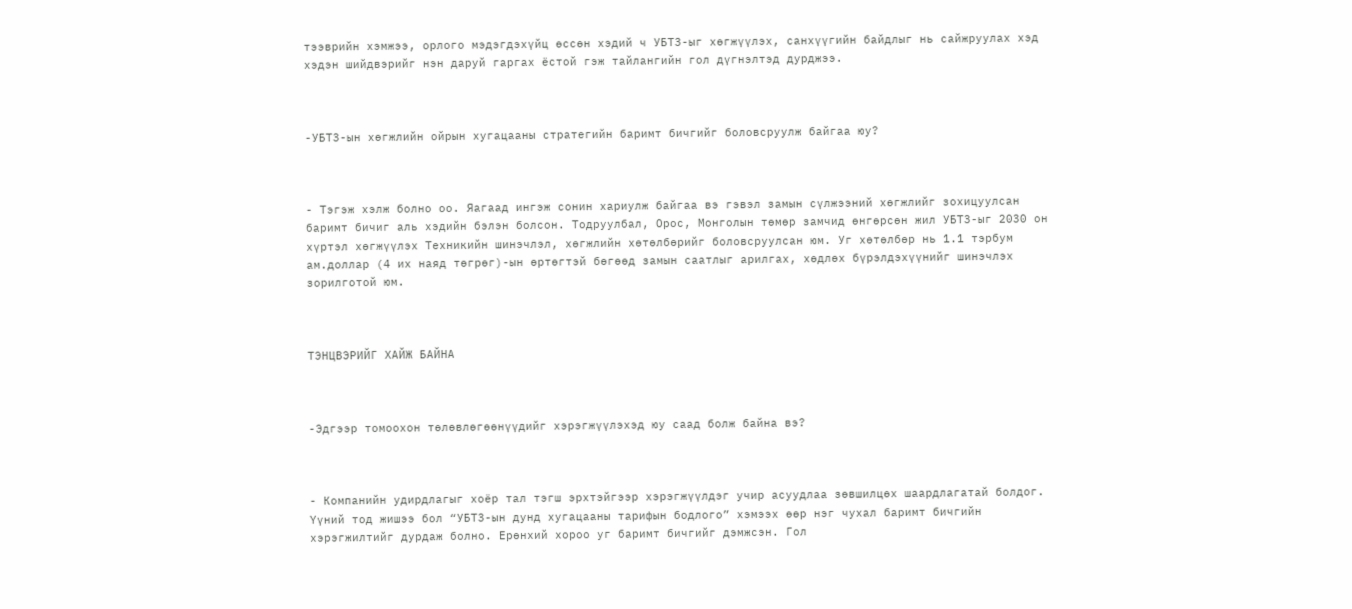тээврийн хэмжээ, орлого мэдэгдэхүйц өссөн хэдий ч УБТЗ-ыг хөгжүүлэх, санхүүгийн байдлыг нь сайжруулах хэд хэдэн шийдвэрийг нэн даруй гаргах ёстой гэж тайлангийн гол дүгнэлтэд дурджээ.



-УБТЗ-ын хөгжлийн ойрын хугацааны стратегийн баримт бичгийг боловсруулж байгаа юу?



- Тэгэж хэлж болно оо. Яагаад ингэж сонин хариулж байгаа вэ гэвэл замын сүлжээний хөгжлийг зохицуулсан баримт бичиг аль хэдийн бэлэн болсон. Тодруулбал, Орос, Монголын төмөр замчид өнгөрсөн жил УБТЗ-ыг 2030 он хүртэл хөгжүүлэх Техникийн шинэчлэл, хөгжлийн хөтөлбөрийг боловсруулсан юм. Уг хөтөлбөр нь 1.1 тэрбум ам.доллар (4 их наяд төгрөг)-ын өртөгтэй бөгөөд замын саатлыг арилгах, хөдлөх бүрэлдэхүүнийг шинэчлэх зорилготой юм.



ТЭНЦВЭРИЙГ ХАЙЖ БАЙНА



-Эдгээр томоохон төлөвлөгөөнүүдийг хэрэгжүүлэхэд юу саад болж байна вэ?



- Компанийн удирдлагыг хоёр тал тэгш эрхтэйгээр хэрэгжүүлдэг учир асуудлаа зөвшилцөх шаардлагатай болдог. Үүний тод жишээ бол “УБТЗ-ын дунд хугацааны тарифын бодлого” хэмээх өөр нэг чухал баримт бичгийн хэрэгжилтийг дурдаж болно. Ерөнхий хороо уг баримт бичгийг дэмжсэн. Гол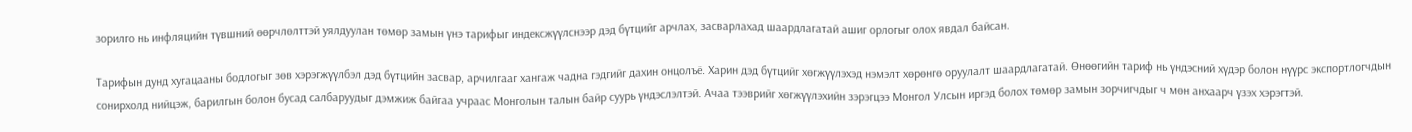зорилго нь инфляцийн түвшний өөрчлөлттэй уялдуулан төмөр замын үнэ тарифыг индексжүүлснээр дэд бүтцийг арчлах, засварлахад шаардлагатай ашиг орлогыг олох явдал байсан.

Тарифын дунд хугацааны бодлогыг зөв хэрэгжүүлбэл дэд бүтцийн засвар, арчилгааг хангаж чадна гэдгийг дахин онцолъё. Харин дэд бүтцийг хөгжүүлэхэд нэмэлт хөрөнгө оруулалт шаардлагатай. Өнөөгийн тариф нь үндэсний хүдэр болон нүүрс экспортлогчдын сонирхолд нийцэж, барилгын болон бусад салбаруудыг дэмжиж байгаа учраас Монголын талын байр суурь үндэслэлтэй. Ачаа тээврийг хөгжүүлэхийн зэрэгцээ Монгол Улсын иргэд болох төмөр замын зорчигчдыг ч мөн анхаарч үзэх хэрэгтэй.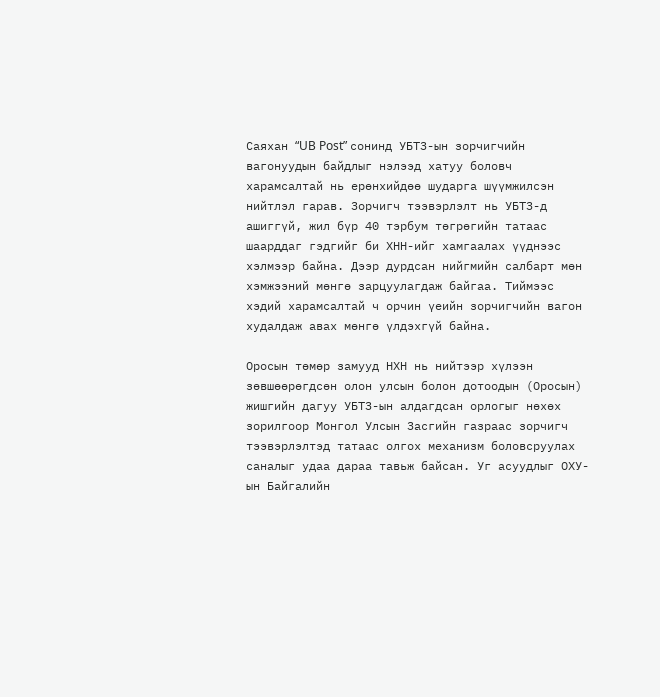Саяхан “UB Post” сонинд УБТЗ-ын зорчигчийн вагонуудын байдлыг нэлээд хатуу боловч харамсалтай нь ерөнхийдөө шударга шүүмжилсэн нийтлэл гарав. Зорчигч тээвэрлэлт нь УБТЗ-д ашиггүй, жил бүр 40 тэрбум төгрөгийн татаас шаарддаг гэдгийг би ХНН-ийг хамгаалах үүднээс хэлмээр байна. Дээр дурдсан нийгмийн салбарт мөн хэмжээний мөнгө зарцуулагдаж байгаа. Тиймээс хэдий харамсалтай ч орчин үеийн зорчигчийн вагон худалдаж авах мөнгө үлдэхгүй байна.

Оросын төмөр замууд НХН нь нийтээр хүлээн зөвшөөрөгдсөн олон улсын болон дотоодын (Оросын) жишгийн дагуу УБТЗ-ын алдагдсан орлогыг нөхөх зорилгоор Монгол Улсын Засгийн газраас зорчигч тээвэрлэлтэд татаас олгох механизм боловсруулах саналыг удаа дараа тавьж байсан. Уг асуудлыг ОХУ-ын Байгалийн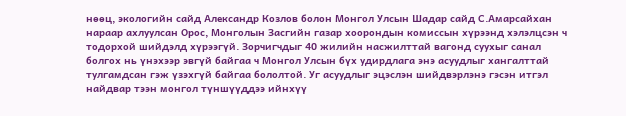нөөц, экологийн сайд Александр Козлов болон Монгол Улсын Шадар сайд С.Амарсайхан нараар ахлуулсан Орос, Монголын Засгийн газар хоорондын комиссын хүрээнд хэлэлцсэн ч тодорхой шийдэлд хүрээгүй. Зорчигчдыг 40 жилийн насжилттай вагонд суухыг санал болгох нь үнэхээр эвгүй байгаа ч Монгол Улсын бүх удирдлага энэ асуудлыг хангалттай тулгамдсан гэж үзэхгүй байгаа бололтой. Уг асуудлыг эцэслэн шийдвэрлэнэ гэсэн итгэл найдвар тээн монгол түншүүддээ ийнхүү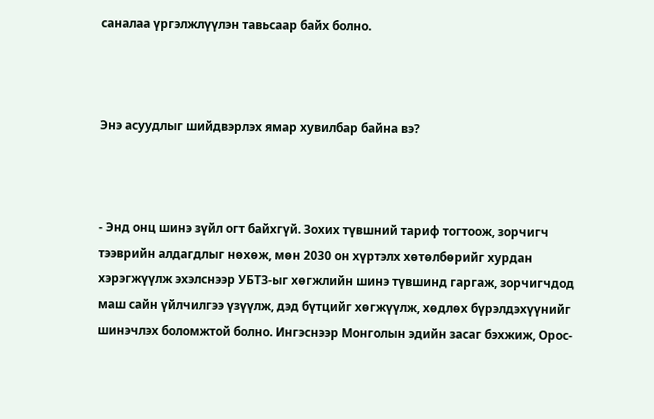саналаа үргэлжлүүлэн тавьсаар байх болно.



Энэ асуудлыг шийдвэрлэх ямар хувилбар байна вэ?



- Энд онц шинэ зүйл огт байхгүй. Зохих түвшний тариф тогтоож, зорчигч тээврийн алдагдлыг нөхөж, мөн 2030 он хүртэлх хөтөлбөрийг хурдан хэрэгжүүлж эхэлснээр УБТЗ-ыг хөгжлийн шинэ түвшинд гаргаж, зорчигчдод маш сайн үйлчилгээ үзүүлж, дэд бүтцийг хөгжүүлж, хөдлөх бүрэлдэхүүнийг шинэчлэх боломжтой болно. Ингэснээр Монголын эдийн засаг бэхжиж, Орос-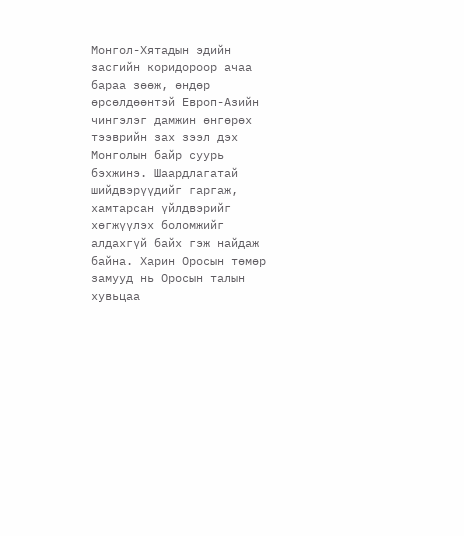Монгол-Хятадын эдийн засгийн коридороор ачаа бараа зөөж, өндөр өрсөлдөөнтэй Европ-Азийн чингэлэг дамжин өнгөрөх тээврийн зах зээл дэх Монголын байр суурь бэхжинэ. Шаардлагатай шийдвэрүүдийг гаргаж, хамтарсан үйлдвэрийг хөгжүүлэх боломжийг алдахгүй байх гэж найдаж байна. Харин Оросын төмөр замууд нь Оросын талын хувьцаа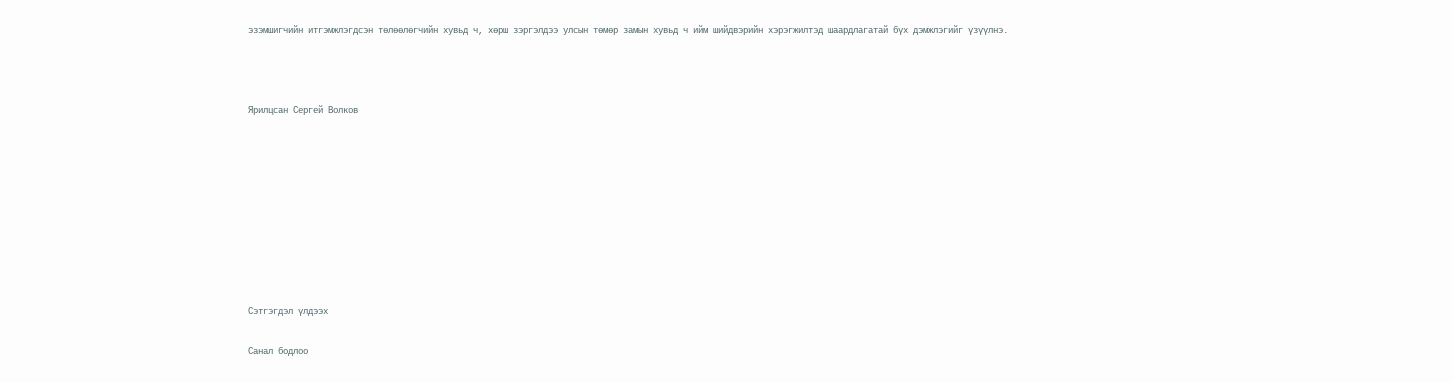эзэмшигчийн итгэмжлэгдсэн төлөөлөгчийн хувьд ч, хөрш зэргэлдээ улсын төмөр замын хувьд ч ийм шийдвэрийн хэрэгжилтэд шаардлагатай бүх дэмжлэгийг үзүүлнэ.



Ярилцсан Сергей Волков









Сэтгэгдэл үлдээх

Санал бодлоо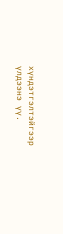хүндэтгэлтэйгээр үлдээнэ үү.